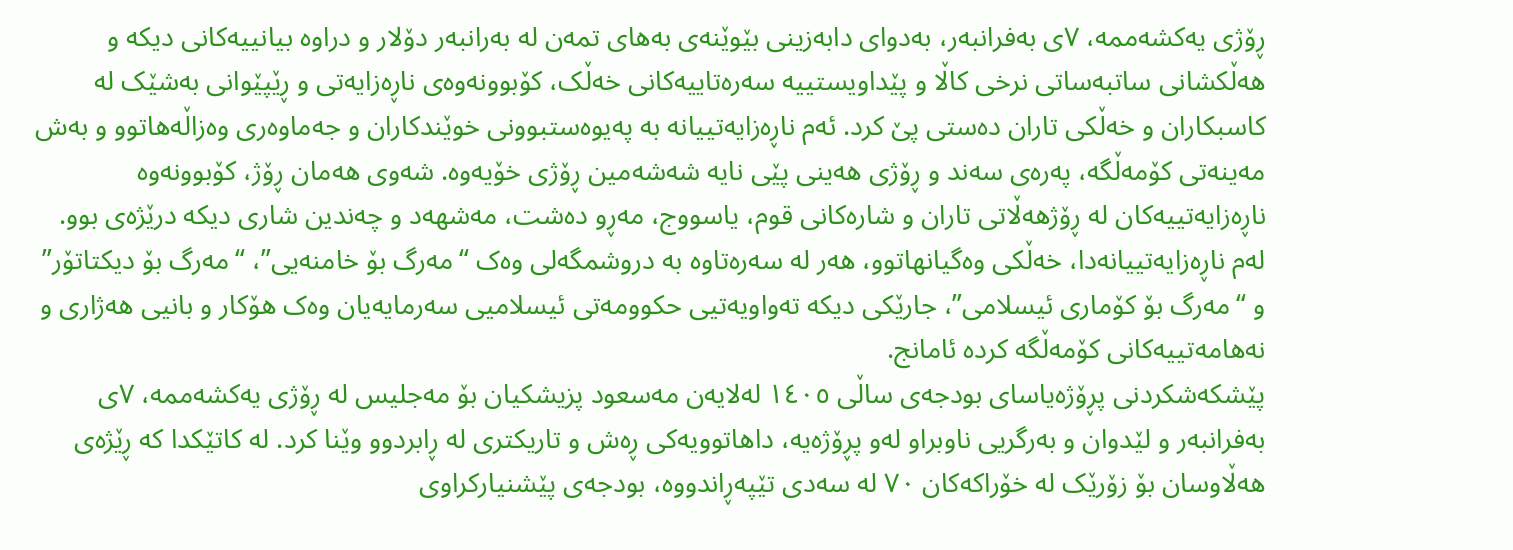ڕۆژی یەکشەممە، ٧ی بەفرانبەر، بەدوای دابەزینی بێوێنەی بەهای تمەن لە بەرانبەر دۆلار و دراوە بیانییەکانی دیکە و هەڵکشانی ساتبەساتی نرخی کاڵا و پێداویستییە سەرەتاییەکانی خەڵک، کۆبوونەوەی ناڕەزایەتی و ڕێپێوانی بەشێک لە کاسبکاران و خەڵکی تاران دەستی پێ کرد. ئەم ناڕەزایەتییانە بە پەیوەستبوونی خوێندکاران و جەماوەری وەزاڵەهاتوو و بەش مەینەتی کۆمەڵگە، پەرەی سەند و ڕۆژی هەینی پێی نایە شەشەمین ڕۆژی خۆیەوە. شەوی هەمان ڕۆژ، کۆبوونەوە ناڕەزایەتییەکان لە ڕۆژهەڵاتی تاران و شارەکانی قوم، یاسووج، مەڕو دەشت، مەشهەد و چەندین شاری دیکە درێژەی بوو. لەم ناڕەزایەتییانەدا، خەڵکی وەگیانهاتوو، هەر لە سەرەتاوە بە دروشمگەلی وەک “مەرگ بۆ خامنەیی”، “مەرگ بۆ دیکتاتۆر” و “مەرگ بۆ کۆماری ئیسلامی”، جارێکی دیکە تەواویەتیی حکوومەتی ئیسلامیی سەرمایەیان وەک هۆکار و بانیی هەژاری و نەهامەتییەکانی کۆمەڵگە کردە ئامانج.
پێشکەشکردنی پڕۆژەیاسای بودجەی ساڵی ١٤٠٥ لەلایەن مەسعود پزیشکیان بۆ مەجلیس لە ڕۆژی یەکشەممە، ٧ی بەفرانبەر و لێدوان و بەرگریی ناوبراو لەو پڕۆژەیە، داهاتوویەکی ڕەش و تاریکتری لە ڕابردوو وێنا کرد. لە کاتێکدا کە ڕێژەی هەڵاوسان بۆ زۆرێک لە خۆراکەکان ٧٠ لە سەدی تێپەڕاندووە، بودجەی پێشنیارکراوی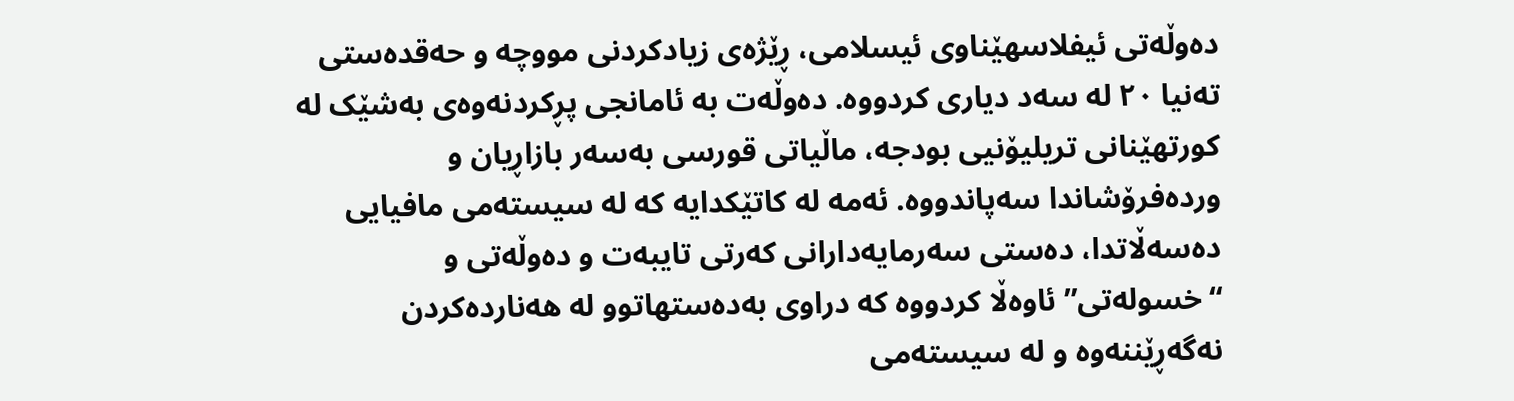دەوڵەتی ئیفلاسهێناوی ئیسلامی، ڕێژەی زیادکردنی مووچە و حەقدەستی تەنیا ٢٠ لە سەد دیاری کردووە. دەوڵەت بە ئامانجی پڕکردنەوەی بەشێک لە کورتهێنانی تریلیۆنیی بودجە، ماڵیاتی قورسی بەسەر بازاڕیان و وردەفرۆشاندا سەپاندووە. ئەمە لە کاتێکدایە کە لە سیستەمی مافیایی دەسەڵاتدا، دەستی سەرمایەدارانی کەرتی تایبەت و دەوڵەتی و “خسولەتی” ئاوەڵا کردووە کە دراوی بەدەستهاتوو لە هەناردەکردن نەگەڕێننەوە و لە سیستەمی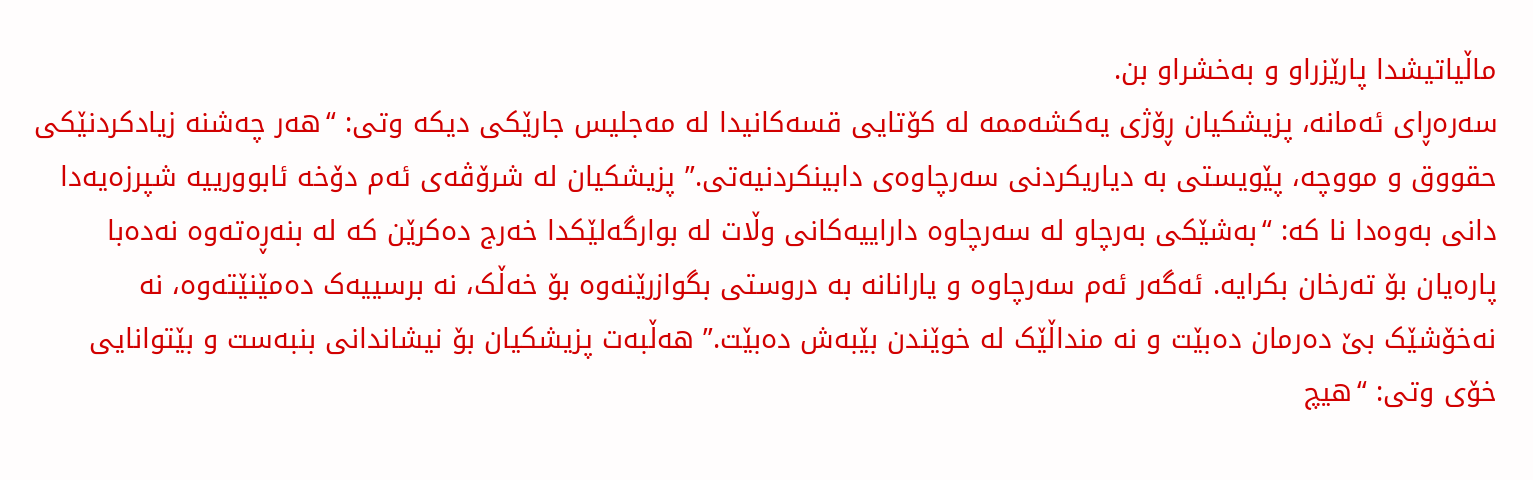ماڵیاتیشدا پارێزراو و بەخشراو بن.
سەرەڕای ئەمانە، پزیشکیان ڕۆژی یەکشەممە لە کۆتایی قسەکانیدا لە مەجلیس جارێکی دیکە وتی: “هەر چەشنە زیادکردنێکی حقووق و مووچە، پێویستی بە دیاریکردنی سەرچاوەی دابینکردنیەتی.” پزیشکیان لە شرۆڤەی ئەم دۆخە ئابوورییە شپرزەیەدا دانی بەوەدا نا کە: “بەشێکی بەرچاو لە سەرچاوە داراییەکانی وڵات لە بوارگەلێکدا خەرج دەکرێن کە لە بنەڕەتەوە نەدەبا پارەیان بۆ تەرخان بکرایە. ئەگەر ئەم سەرچاوە و یارانانە بە دروستی بگوازرێنەوە بۆ خەڵک، نە برسییەک دەمێنێتەوە، نە نەخۆشێک بێ دەرمان دەبێت و نە منداڵێک لە خوێندن بێبەش دەبێت.” هەڵبەت پزیشکیان بۆ نیشاندانی بنبەست و بێتوانایی خۆی وتی: “هیچ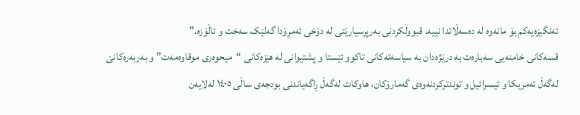ئەنگیزەیەکم بۆ مانەوە لە دەسەڵاتدا نییە. قبووڵکردنی بەرپرسیارێتی لە دۆخی ئەمڕۆدا گەلێک سەخت و ئاڵۆزە.”
قسەکانی خامنەیی سەبارەت بە درێژەدان بە سیاسەتەکانی تاکوو ئێستا و پشتیوانی لە هێزەکانی “میحوەری موقاوەمەت” و بەربەرەکانێ لەگەڵ ئەمریکا و ئیسرائیل و توندترکردنەوەی گەمارۆکان، هاوکات لەگەڵ ڕاگەیاندنی بودجەی ساڵی ١٤٠٥ لەلایەن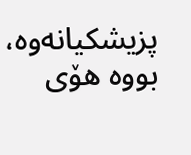پزیشکیانەوە، بووە هۆی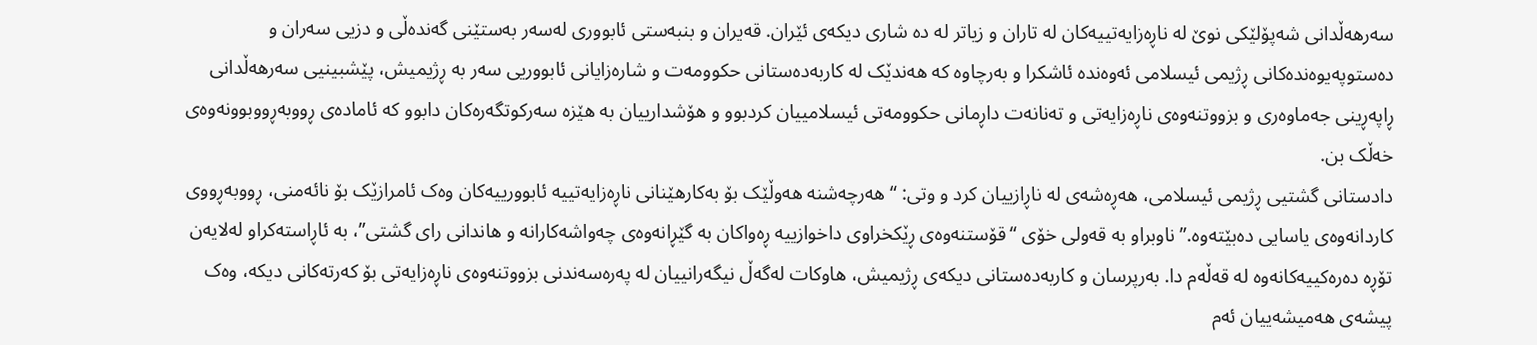سەرهەڵدانی شەپۆلێکی نوێ لە ناڕەزایەتییەکان لە تاران و زیاتر لە دە شاری دیکەی ئێران. قەیران و بنبەستی ئابووری لەسەر بەستێنی گەندەڵی و دزیی سەران و دەستوپەیوەندەکانی ڕژیمی ئیسلامی ئەوەندە ئاشکرا و بەرچاوە کە هەندێک لە کاربەدەستانی حکوومەت و شارەزایانی ئابووریی سەر بە ڕژیمیش، پێشبینیی سەرهەڵدانی ڕاپەڕینی جەماوەری و بزووتنەوەی ناڕەزایەتی و تەنانەت داڕمانی حکوومەتی ئیسلامییان کردبوو و هۆشدارییان بە هێزە سەرکوتگەرەکان دابوو کە ئامادەی ڕووبەڕووبوونەوەی خەڵک بن.
دادستانی گشتیی ڕژیمی ئیسلامی، هەڕەشەی لە ناڕازییان کرد و وتی: “هەرچەشنە هەوڵێک بۆ بەکارهێنانی ناڕەزایەتییە ئابوورییەکان وەک ئامرازێک بۆ نائەمنی، ڕووبەڕووی کاردانەوەی یاسایی دەبێتەوە.” ناوبراو بە قەولی خۆی “قۆستنەوەی ڕێکخراوی داخوازییە ڕەواکان بە گێڕانەوەی چەواشەکارانە و هاندانی رای گشتی”، بە ئاڕاستەکراو لەلایەن تۆڕە دەرەکییەکانەوە لە قەڵەم دا. بەرپرسان و کاربەدەستانی دیکەی ڕژیمیش، هاوکات لەگەڵ نیگەرانییان لە پەرەسەندنی بزووتنەوەی ناڕەزایەتی بۆ کەرتەکانی دیکە، وەک پیشەی هەمیشەییان ئەم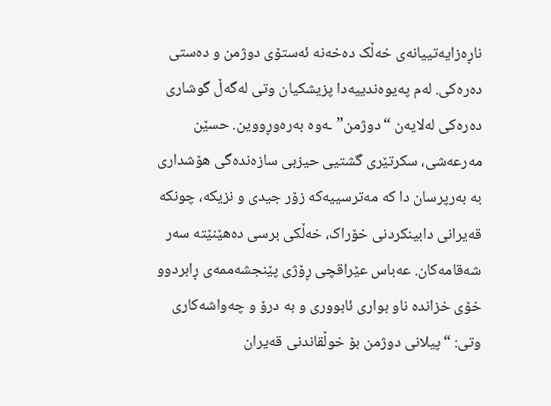ناڕەزایەتییانەی خەڵک دەخەنە ئەستۆی دوژمن و دەستی دەرەکی. لەم پەیوەندییەدا پزیشکیان وتی لەگەڵ گوشاری دەرەکی لەلایەن “دوژمن”ـەوە بەرەوڕووین. حسێن مەرعەشی، سکرتێری گشتیی حیزبی سازەندەگی هۆشداری بە بەرپرسان دا کە مەترسییەکە زۆر جیدی و نزیکە، چونکە قەیرانی دابینکردنی خۆراک، خەڵکی برسی دەهێنێتە سەر شەقامەکان. عەباس عێراقچی ڕۆژی پێنجشەممەی ڕابردوو خۆی خزاندە ناو بواری ئابووری و بە درۆ و چەواشەکاری وتی: “پیلانی دوژمن بۆ خوڵقاندنی قەیران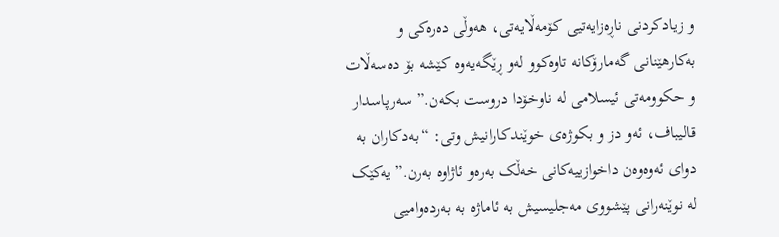و زیادکردنی ناڕەزایەتیی کۆمەڵایەتی، هەوڵی دەرەکی و بەکارهێنانی گەمارۆکانە تاوەکوو لەو ڕێگەیەوە کێشە بۆ دەسەڵات و حکوومەتی ئیسلامی لە ناوخۆدا دروست بکەن.” سەرپاسدار قالیباف، ئەو دز و بکوژەی خوێندکارانیش وتی: “بەدکاران بە دوای ئەوەوەن داخوازییەکانی خەڵک بەرەو ئاژاوە بەرن.” یەکێک لە نوێنەرانی پێشووی مەجلیسیش بە ئاماژە بە بەردەوامیی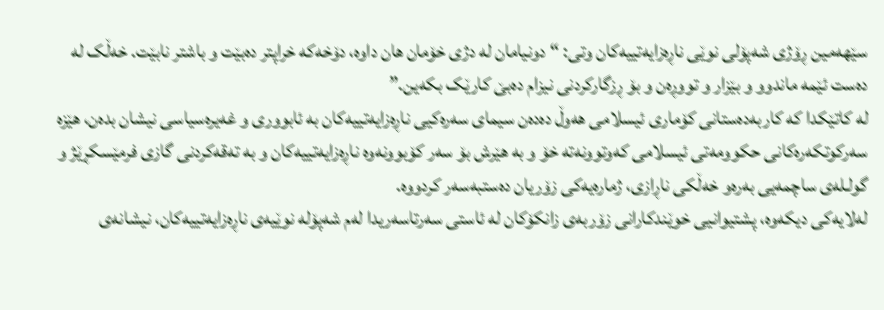سێهەمین ڕۆژی شەپۆلی نوێی ناڕەزایەتییەکان وتی: “دونیامان لە دژی خۆمان هان داوە، دۆخەکە خراپتر دەبێت و باشتر نابێت. خەڵک لە دەست ئێمە ماندوو و بێزار و تووڕەن و بۆ ڕزگارکردنی نیزام دەبێ کارێک بکەین.”
لە کاتێکدا کە کاربەدەستانی کۆماری ئیسلامی هەوڵ دەدەن سیمای سەرەکیی ناڕەزایەتییەکان بە ئابووری و غەیرەسیاسی نیشان بدەن، هێزە سەرکوتکەرەکانی حکوومەتی ئیسلامی کەوتوونەتە خۆ و بە هێرش بۆ سەر کۆبوونەوە ناڕەزایەتییەکان و بە تەقەکردنی گازی فرمێسکڕێژ و گولـلەی ساچمەیی بەرەو خەڵکی ناڕازی، ژمارەیەکی زۆریان دەستبەسەر کردووە.
لەلایەکی دیکەوە، پشتیوانیی خوێندکارانی زۆربەی زانکۆکان لە ئاستی سەرتاسەریدا لەم شەپۆلە نوێیەی ناڕەزایەتییەکان، نیشانەی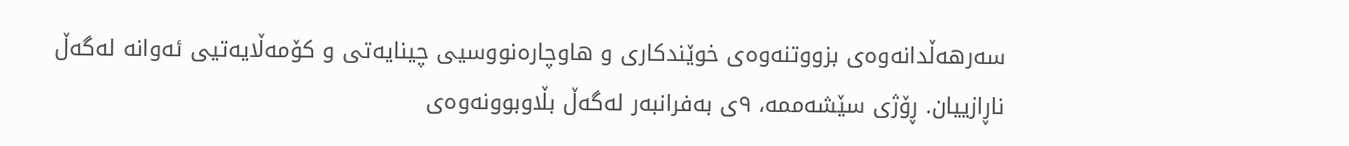سەرھەڵدانەوەی بزووتنەوەی خوێندکاری و هاوچارەنووسیی چینایەتی و کۆمەڵایەتیی ئەوانە لەگەڵ ناڕازییان. ڕۆژی سێشەممە، ٩ی بەفرانبەر لەگەڵ بڵاوبوونەوەی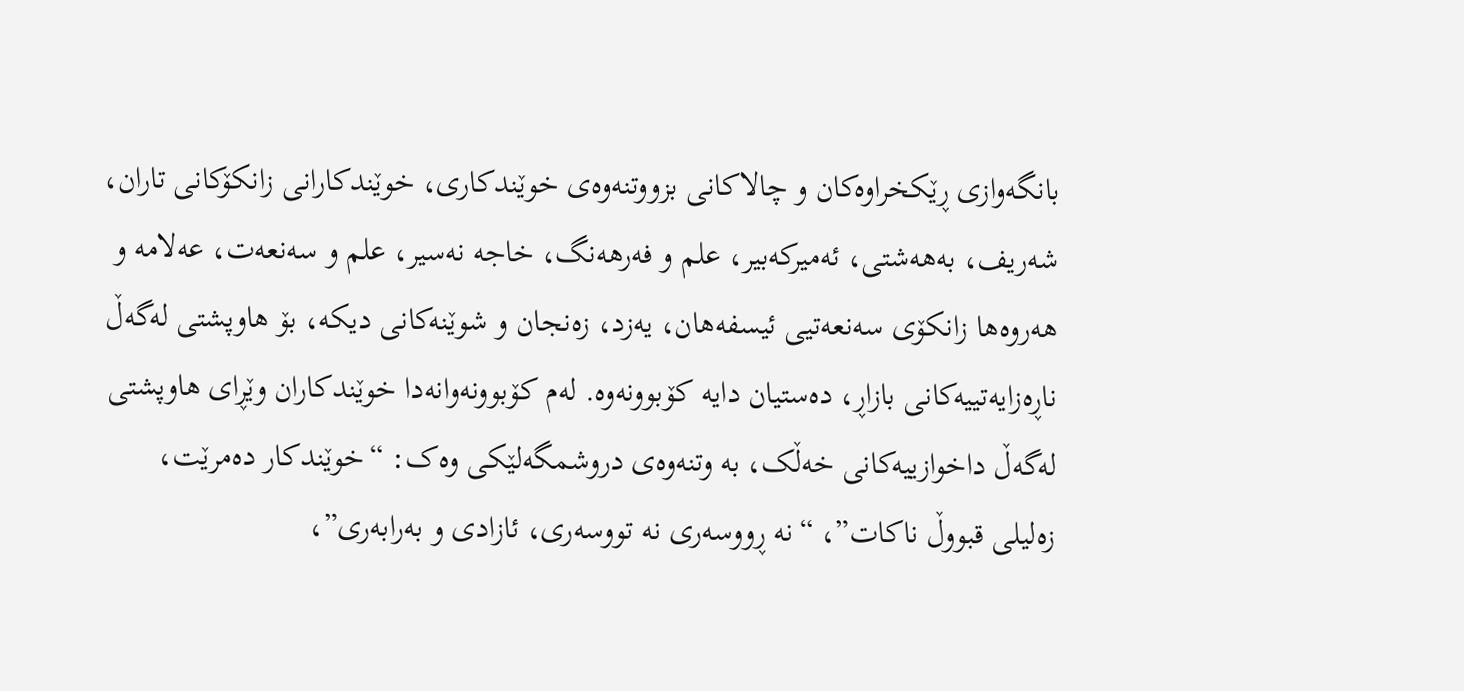بانگەوازی ڕێکخراوەکان و چالاکانی بزووتنەوەی خوێندکاری، خوێندکارانی زانکۆکانی تاران، شەریف، بەهەشتی، ئەمیرکەبیر، علم و فەرهەنگ، خاجە نەسیر، علم و سەنعەت، عەلامە و هەروەها زانکۆی سەنعەتیی ئیسفەهان، یەزد، زەنجان و شوێنەکانی دیکە، بۆ هاوپشتی لەگەڵ ناڕەزایەتییەکانی بازاڕ، دەستیان دایە کۆبوونەوە. لەم کۆبوونەوانەدا خوێندکاران وێڕای هاوپشتی لەگەڵ داخوازییەکانی خەڵک، بە وتنەوەی دروشمگەلێکی وەک: “خوێندکار دەمرێت، زەلیلی قبووڵ ناکات”، “نە ڕووسەری نە تووسەری، ئازادی و بەرابەری”،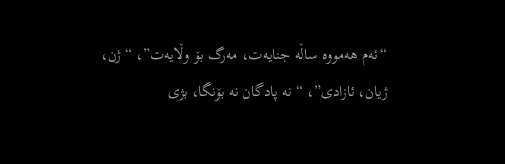“ئەم هەمووە ساڵە جنایەت، مەرگ بۆ وڵایەت”، “ژن، ژیان، ئازادی”، “نە پادگان نە بۆنگا، بژی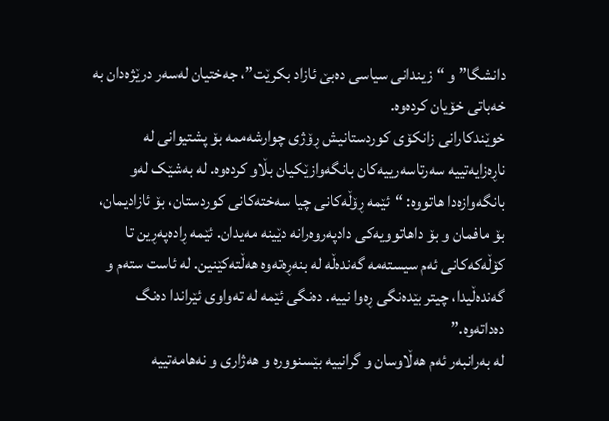دانشگا” و “زیندانی سیاسی دەبێ ئازاد بکرێت”، جەختیان لەسەر درێژەدان بە خەباتی خۆیان کردەوە.
خوێندکارانی زانکۆی کوردستانیش ڕۆژی چوارشەممە بۆ پشتیوانی لە ناڕەزایەتییە سەرتاسەرییەکان بانگەوازێکیان بڵاو کردەوە. لە بەشێک لەو بانگەوازەدا هاتووە: “ئێمە ڕۆڵەکانی چیا سەختەکانی کوردستان، بۆ ئازادیمان، بۆ مافمان و بۆ داهاتوویەکی دادپەروەرانە دێینە مەیدان. ئێمە ڕادەپەڕین تا کۆڵەکەکانی ئەم سیستەمە گەندەڵە لە بنەڕەتەوە هەڵتەکێنین. لە ئاست ستەم و گەندەڵیدا، چیتر بێدەنگی ڕەوا نییە. دەنگی ئێمە لە تەواوی ئێراندا دەنگ دەداتەوە.”
لە بەرانبەر ئەم هەڵاوسان و گرانییە بێسنوورە و هەژاری و نەهامەتییە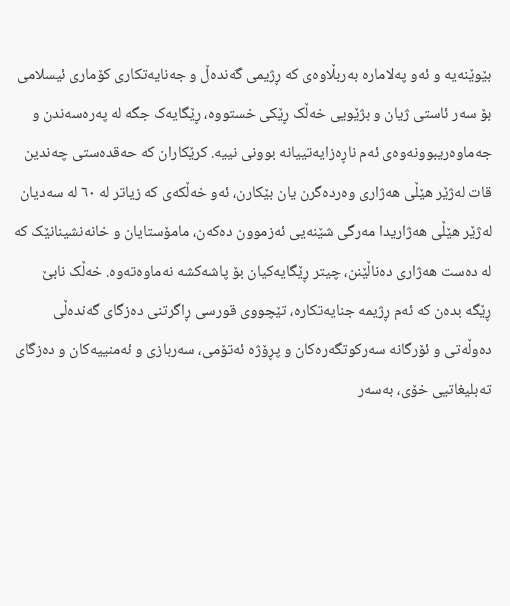بێوێنەیە و ئەو پەلامارە بەربڵاوەی کە ڕژیمی گەندەڵ و جەنایەتکاری کۆماری ئیسلامی بۆ سەر ئاستی ژیان و بژێویی خەڵک ڕێکی خستووە، ڕێگایەک جگە لە پەرەسەندن و جەماوەریبوونەوەی ئەم ناڕەزایەتییانە بوونی نییە. کرێکاران کە حەقدەستی چەندین قات لەژێر هێڵی هەژاری وەردەگرن یان بێکارن، ئەو خەڵکەی کە زیاتر لە ٦٠ لە سەدیان لەژێر هێڵی هەژاریدا مەرگی شێنەیی ئەزموون دەکەن، مامۆستایان و خانەنشینانێک کە لە دەست هەژاری دەناڵێنن، چیتر ڕێگایەکیان بۆ پاشەکشە نەماوەتەوە. خەڵک نابێ ڕێگە بدەن کە ئەم ڕژیمە جنایەتکارە، تێچووی قورسی ڕاگرتنی دەزگای گەندەڵی دەوڵەتی و ئۆرگانە سەرکوتگەرەکان و پڕۆژە ئەتۆمی، سەربازی و ئەمنییەکان و دەزگای تەبلیغاتیی خۆی، بەسەر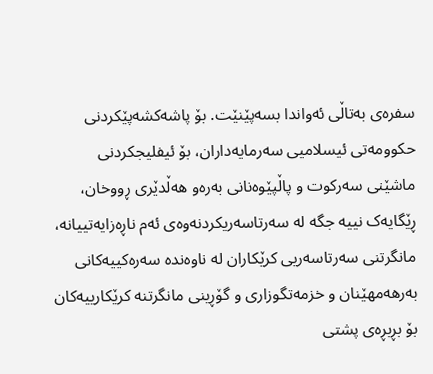سفرەی بەتاڵی ئەواندا بسەپێنێت. بۆ پاشەکشەپێکردنی حکوومەتی ئیسلامیی سەرمایەداران، بۆ ئیفلیجکردنی ماشێنی سەرکوت و پاڵپێوەنانی بەرەو هەڵدێری ڕووخان، ڕێگایەک نییە جگە لە سەرتاسەریکردنەوەی ئەم ناڕەزایەتییانە، مانگرتنی سەرتاسەریی کرێکاران لە ناوەندە سەرەکییەکانی بەرهەمهێنان و خزمەتگوزاری و گۆڕینی مانگرتنە کرێکارییەکان بۆ بڕبڕەی پشتی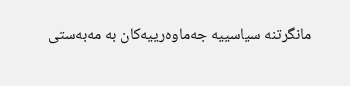مانگرتنە سیاسییە جەماوەرییەکان بە مەبەستی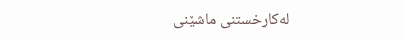لەکارخستنی ماشێنی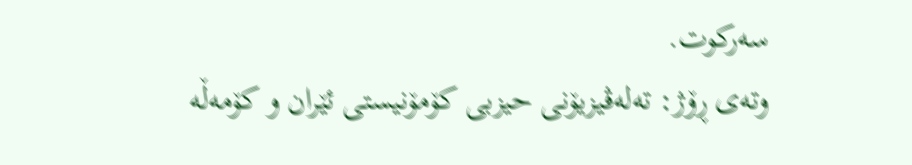سەرکوت.
وتەی ڕۆژ: تەلەڤیزیۆنی حیزبی کۆمۆنیستی ئێران و کۆمەڵە